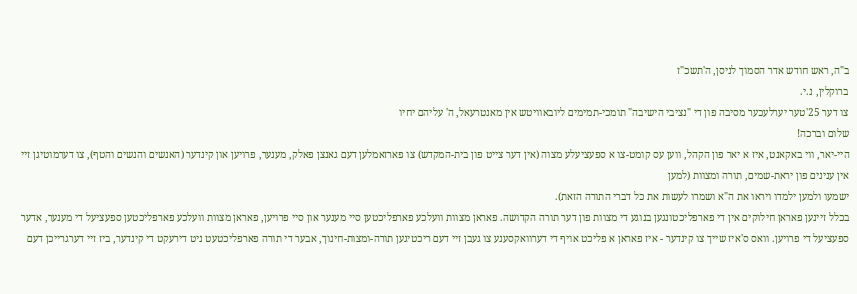ב"ה, ראש חודש אדר הסמוך לניסן, ה'תשכ"ז
ברוקלין, נ.י.
צו דער 25'טער יערלעכער מסיבה פון די "נציבי הישיבה" תומכי-תמימים ליובאוויטש אין מאנטרעאל, ה' עליהם יחיו
שלום וברכה!
היי-יאר, ווי באקאנט, איז א יאר פון הקהל, ווען עס קומט-צו א ספעציעלע מצוה (אין דער צייט פון בית-המקדש) צו פארזאמלען דעם גאנצן פאלק, מענער, פרויען און קינדער (האנשים והנשים והטף), צו דערמוטיגן זיי אין ענינים פון יראת-שמים, תורה ומצוות (למען
ישמעו ולמען ילמדו ויראו את ה"א ושמרו לעשות את כל דברי התורה הזאת).
בכלל זיינען פאראן חילוקים אין די פארפליכטונגען בנוגע די מצוות פון דער תורה הקדושה. פאראן מצוות וועלכע פארפליכטען סיי מענער און סיי פרויען, פאראן מצוות וועלכע פארפליכטען ספעציעל די מענער, אדער ספעציעל די פרויען. וואס ס'איז שייך צו קינדער - איז פאראן א פליכט אויף די דערוואקסענע צו געבן זיי דעם ריכטיגען תורה-ומצות-חינוך, אבער די תורה פארפליכטעט ניט דירעקט די קינדער, ביז זיי דערגרייכן דעם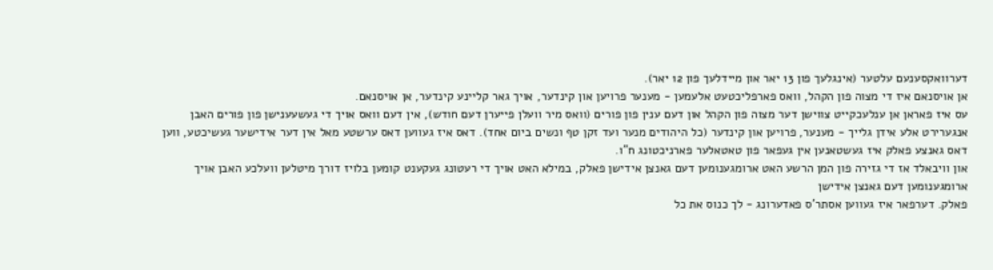דערוואקסענעם עלטער (אינגלעך פון 13 יאר און מיידלעך פון 12 יאר).
אן אויסנאם איז די מצוה פון הקהל, וואס פארפליכטעט אלעמען - מענער פרויען און קינדער, אויך גאר קליינע קינדער, אן אויסנאם.
עס איז פאראן אן ענלעכקייט צווישן דער מצוה פון הקהל און דעם ענין פון פורים (וואס מיר וועלן פייערן דעם חודש), אין דעם וואס אויך די געשעענישן פון פורים האבן אנגערירט אלע אידן גלייך - מענער, פרויען און קינדער (כל היהודים מנער ועד זקן טף ונשים ביום אחד). דאס איז געווען דאס ערשטע מאל אין דער אידישער געשיכטע, ווען דאס גאנצע פאלק איז געשטאנען אין געפאר פון טאטאלער פארניכטונג ח"ו.
און וויבאלד אז די גזירה פון המן הרשע האט ארומגענומען דעם גאנצן אידישן פאלק, במילא האט אויך די רעטונג געקענט קומען בלויז דורך מיטלען וועלכע האבן אויך ארומגענומען דעם גאנצן אידישן
פאלק. דערפאר איז געווען אסתר'ס פאדערונג - לך כנוס את כל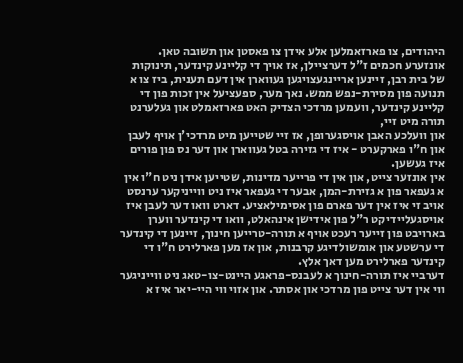היהודים, צו פארזאמלען אלע אידן צו פאסטן און תשובה טאן. אונזערע חכמים ז"ל דערציילן, אז אויך די קליינע קינדער, תינוקות של בית רבן, זיינען אריינגעצויגען געווארן אין דעם תענית, ביז צו א תנועה פון מסירת-נפש ממש. נאך מער, ספעציעל אין זכות פון די קליינע קינדער, וועמען מרדכי הצדיק האט פארזאמלט און געלערנט תורה מיט זיי,
און וועלכע האבן אויסגערופן, אז זיי שטייען מיט מרדכי'ן אויף לעבן און ח"ו פארקערט - איז די גזירה בטל געווארן און דער נס פון פורים איז געשען.
אין אונזער צייט, און אין די פרייער מדינות, שטייען אידן ניט ח"ו אין א געפאר פון א גזירת-המן, אבער די געפאר איז ניט ווייניקער ערנסט אויב זי איז אין דער פארם פון אסימילאציע. דארט וואו דער לעבן איז אויסגעליידיקט ר"ל פון אידישן אינהאלט, וואו די קינדער ווערן בארויבט פון זייער רעכט אויף א תורה-טרייען חינוך, זיינען די קינדער די ערשטע און אומשולדיגע קרבנות, און אז מען פארלירט ח"ו די קינדער פארלירט מען דאך אלץ.
דערביי איז תורה-חינוך א לעבנס-פראגע היינט-צו-טאג ניט ווייניגער ווי אין דער צייט פון מרדכי און אסתר. און אזוי ווי היי-יאר איז א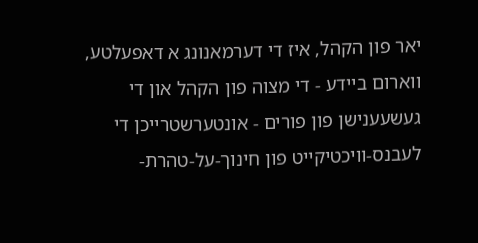יאר פון הקהל, איז די דערמאנונג א דאפעלטע, ווארום ביידע - די מצוה פון הקהל און די געשעענישן פון פורים - אונטערשטרייכן די לעבנס-וויכטיקייט פון חינוך-על-טהרת-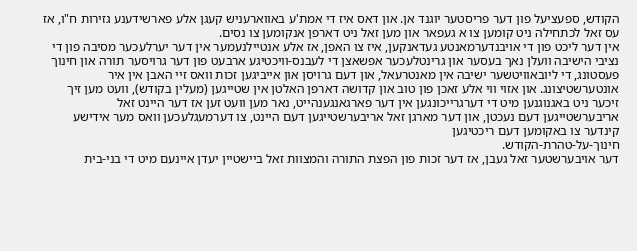הקודש, ספעציעל פון דער פריסטער יוגנד אן. און דאס איז די אמת'ע באווארעניש קעגן אלע פארשידענע גזירות ח"ו, אז עס זאל לכתחילה ניט קומען צו א געפאר און מען זאל ניט דארפן אנקומען צו נסים.
אין דער ליכט פון די אויבנדערמאנטע געדאנקען, איז צו האפן, אז אלע אנטיילנעמער אין דער יערלעכער מסיבה פון די נציבי הישיבה וועלן נאך בעסער און גרינטלעכער אפשאצן די לעבנס-וויכטיגע ארבעט פון דער גרויסער תורה און חינוך פעסטונג, די ליובאוויטשער ישיבה אין מאנטרעאל, און דעם גרויסן און אייביגען זכות וואס זיי האבן אין איר אונטערשטיצונג. און אזוי ווי אלע זאכן פון טוב און קדושה דארפן האלטן אין שטייגען (מעלין בקודש), וועט מען זיך זיכער ניט באגנוגנען מיט די דערגרייכונגען אין דער פארגאנגענהייט, נאר מען וועט זען אז דער היינט זאל אריבערשטייגען דעם נעכטן, און דער מארגן זאל אריבערשטייגען דעם היינט, צו דערמעגלעכען וואס מער אידישע קינדער צו באקומען דעם ריכטיגען
חינוך-על-טהרת-הקודש.
דער אויבערשטער זאל געבן, אז דער זכות פון הפצת התורה והמצוות זאל ביישטיין יעדן איינעם מיט די בני-בית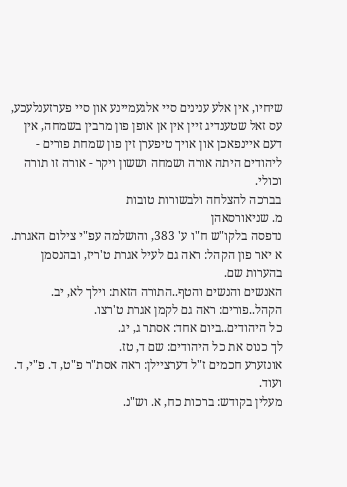שיחיו, אין אלע ענינים סיי אלגעמיינע און סיי פערזענלעכע, עס זאל שטענדיג זיין אין אן אופן פון מרבין בשמחה, אין דעם איינפאכן און אויך טיפערן זין פון שמחת פורים - ליהודים היתה אורה ושמחה וששון ויקר - אורה זו תורה וכולי.
בברכה להצלחה ולבשורות טובות
מ. שניאורסאהן
נדפסה בלקו"ש ח"ו ע' 383, והושלמה עפ"י צילום האגרת.
א יאר פון הקהל: ראה גם לעיל אגרת ט'ריז, ובהנסמן בהערות שם.
האנשים והנשים והטף..התורה הזאת: וילך לא, יב.
הקהל..פורים: ראה גם לקמן אגרת ט'רצו.
כל היהודים..ביום אחד: אסתר ג, יג.
לך כנוס את כל היהודים: שם ד, טז.
אונזערע חכמים ז"ל דערציילן: ראה אסת"ר פ"ט, ד. פ"י, ד. ועוד.
מעלין בקודש: ברכות כח, א. וש"נ.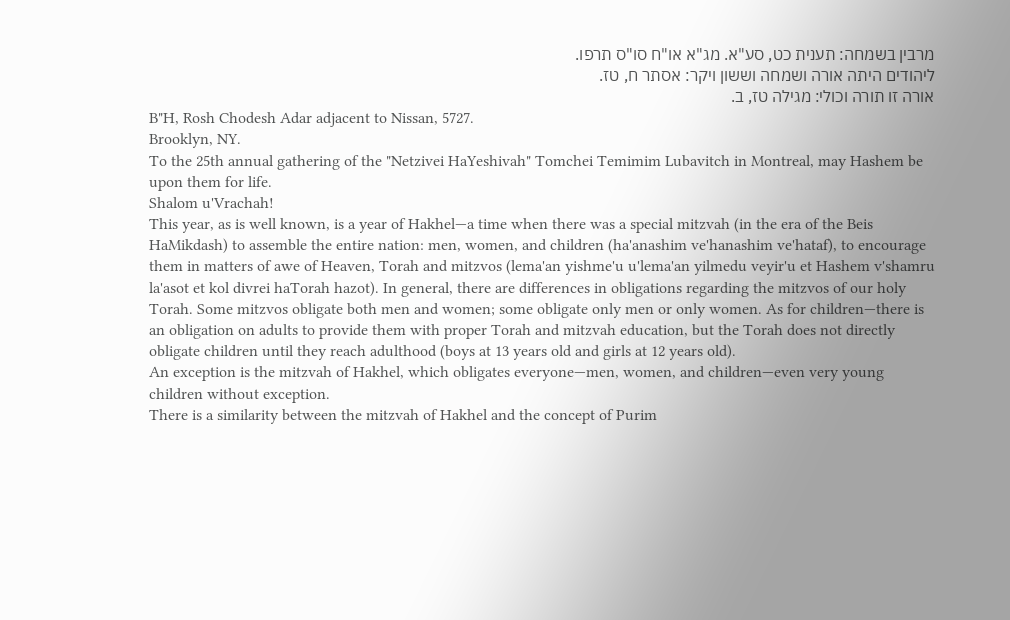מרבין בשמחה: תענית כט, סע"א. מג"א או"ח סו"ס תרפו.
ליהודים היתה אורה ושמחה וששון ויקר: אסתר ח, טז.
אורה זו תורה וכולי: מגילה טז, ב.
B"H, Rosh Chodesh Adar adjacent to Nissan, 5727.
Brooklyn, NY.
To the 25th annual gathering of the "Netzivei HaYeshivah" Tomchei Temimim Lubavitch in Montreal, may Hashem be upon them for life.
Shalom u'Vrachah!
This year, as is well known, is a year of Hakhel—a time when there was a special mitzvah (in the era of the Beis HaMikdash) to assemble the entire nation: men, women, and children (ha'anashim ve'hanashim ve'hataf), to encourage them in matters of awe of Heaven, Torah and mitzvos (lema'an yishme'u u'lema'an yilmedu veyir'u et Hashem v'shamru la'asot et kol divrei haTorah hazot). In general, there are differences in obligations regarding the mitzvos of our holy Torah. Some mitzvos obligate both men and women; some obligate only men or only women. As for children—there is an obligation on adults to provide them with proper Torah and mitzvah education, but the Torah does not directly obligate children until they reach adulthood (boys at 13 years old and girls at 12 years old).
An exception is the mitzvah of Hakhel, which obligates everyone—men, women, and children—even very young children without exception.
There is a similarity between the mitzvah of Hakhel and the concept of Purim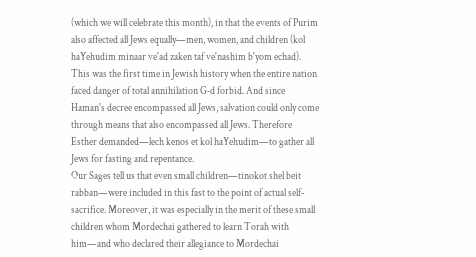(which we will celebrate this month), in that the events of Purim also affected all Jews equally—men, women, and children (kol haYehudim minaar ve'ad zaken taf ve'nashim b'yom echad). This was the first time in Jewish history when the entire nation faced danger of total annihilation G‑d forbid. And since Haman's decree encompassed all Jews, salvation could only come through means that also encompassed all Jews. Therefore Esther demanded—lech kenos et kol haYehudim—to gather all Jews for fasting and repentance.
Our Sages tell us that even small children—tinokot shel beit rabban—were included in this fast to the point of actual self-sacrifice. Moreover, it was especially in the merit of these small children whom Mordechai gathered to learn Torah with him—and who declared their allegiance to Mordechai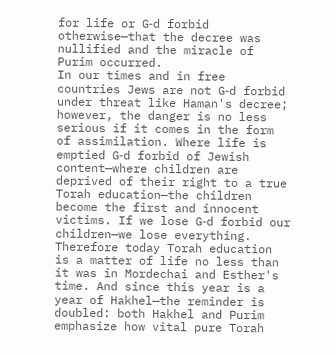for life or G‑d forbid otherwise—that the decree was nullified and the miracle of Purim occurred.
In our times and in free countries Jews are not G‑d forbid under threat like Haman's decree; however, the danger is no less serious if it comes in the form of assimilation. Where life is emptied G‑d forbid of Jewish content—where children are deprived of their right to a true Torah education—the children become the first and innocent victims. If we lose G‑d forbid our children—we lose everything.
Therefore today Torah education is a matter of life no less than it was in Mordechai and Esther's time. And since this year is a year of Hakhel—the reminder is doubled: both Hakhel and Purim emphasize how vital pure Torah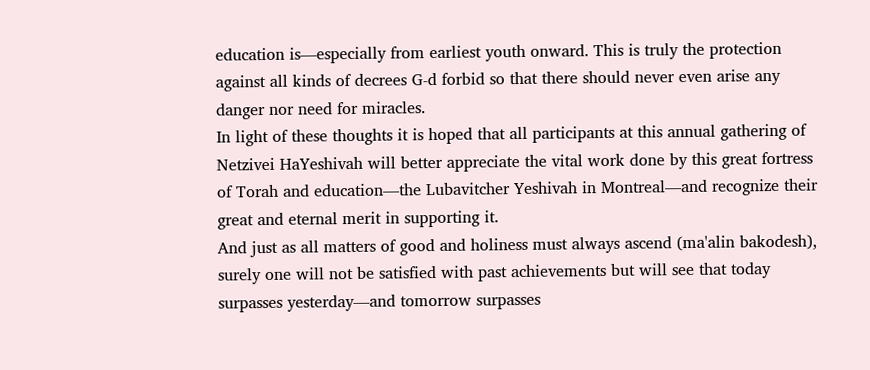education is—especially from earliest youth onward. This is truly the protection against all kinds of decrees G‑d forbid so that there should never even arise any danger nor need for miracles.
In light of these thoughts it is hoped that all participants at this annual gathering of Netzivei HaYeshivah will better appreciate the vital work done by this great fortress of Torah and education—the Lubavitcher Yeshivah in Montreal—and recognize their great and eternal merit in supporting it.
And just as all matters of good and holiness must always ascend (ma'alin bakodesh), surely one will not be satisfied with past achievements but will see that today surpasses yesterday—and tomorrow surpasses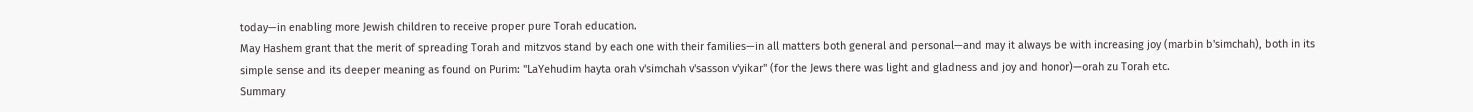today—in enabling more Jewish children to receive proper pure Torah education.
May Hashem grant that the merit of spreading Torah and mitzvos stand by each one with their families—in all matters both general and personal—and may it always be with increasing joy (marbin b'simchah), both in its simple sense and its deeper meaning as found on Purim: "LaYehudim hayta orah v'simchah v'sasson v'yikar" (for the Jews there was light and gladness and joy and honor)—orah zu Torah etc.
Summary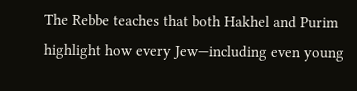The Rebbe teaches that both Hakhel and Purim highlight how every Jew—including even young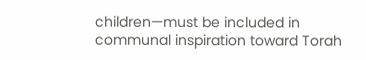children—must be included in communal inspiration toward Torah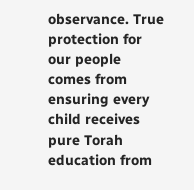observance. True protection for our people comes from ensuring every child receives pure Torah education from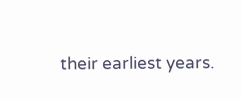their earliest years.